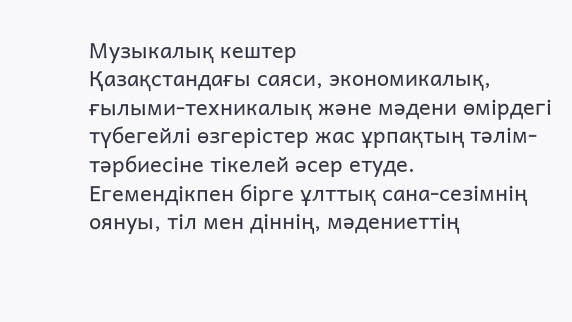Музыкалық кештер
Қазақстандағы саяси, экономикалық, ғылыми-техникалық және мәдени өмірдегі түбегейлі өзгерістер жас ұрпақтың тәлім-тәрбиесіне тікелей әсер етуде. Егемендікпен бірге ұлттық сана-сезімнің оянуы, тіл мен діннің, мәдениеттің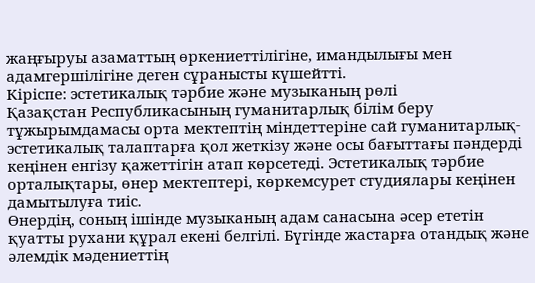жаңғыруы азаматтың өркениеттілігіне, имандылығы мен адамгершілігіне деген сұранысты күшейтті.
Кіріспе: эстетикалық тәрбие және музыканың рөлі
Қазақстан Республикасының гуманитарлық білім беру тұжырымдамасы орта мектептің міндеттеріне сай гуманитарлық-эстетикалық талаптарға қол жеткізу және осы бағыттағы пәндерді кеңінен енгізу қажеттігін атап көрсетеді. Эстетикалық тәрбие орталықтары, өнер мектептері, көркемсурет студиялары кеңінен дамытылуға тиіс.
Өнердің, соның ішінде музыканың адам санасына әсер ететін қуатты рухани құрал екені белгілі. Бүгінде жастарға отандық және әлемдік мәдениеттің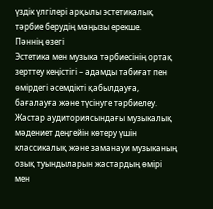үздік үлгілері арқылы эстетикалық тәрбие берудің маңызы ерекше.
Пәннің өзегі
Эстетика мен музыка тәрбиесінің ортақ зерттеу кеңістігі – адамды табиғат пен өмірдегі әсемдікті қабылдауға, бағалауға және түсінуге тәрбиелеу.
Жастар аудиториясындағы музыкалық мәдениет деңгейін көтеру үшін классикалық және заманауи музыканың озық туындыларын жастардың өмірі мен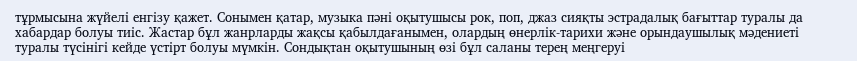тұрмысына жүйелі енгізу қажет. Сонымен қатар, музыка пәні оқытушысы рок, поп, джаз сияқты эстрадалық бағыттар туралы да хабардар болуы тиіс. Жастар бұл жанрларды жақсы қабылдағанымен, олардың өнерлік-тарихи және орындаушылық мәдениеті туралы түсінігі кейде үстірт болуы мүмкін. Сондықтан оқытушының өзі бұл саланы терең меңгеруі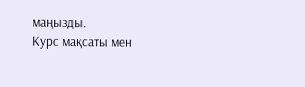маңызды.
Курс мақсаты мен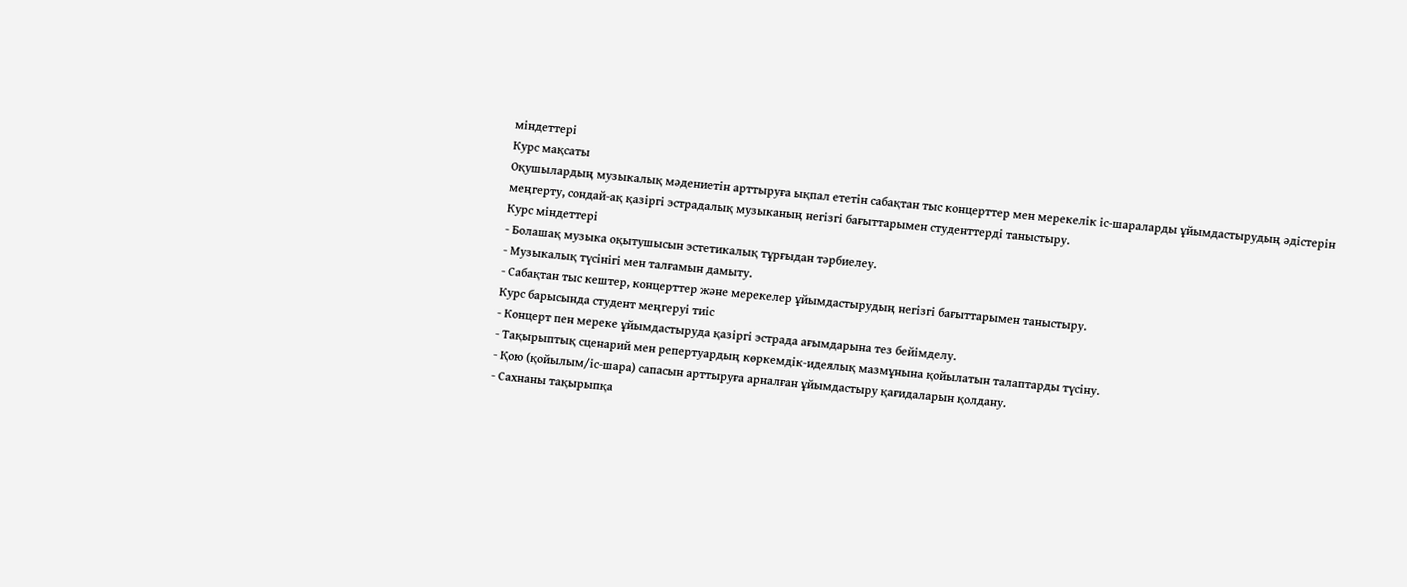міндеттері
Курс мақсаты
Оқушылардың музыкалық мәдениетін арттыруға ықпал ететін сабақтан тыс концерттер мен мерекелік іс-шараларды ұйымдастырудың әдістерін меңгерту, сондай-ақ қазіргі эстрадалық музыканың негізгі бағыттарымен студенттерді таныстыру.
Курс міндеттері
- Болашақ музыка оқытушысын эстетикалық тұрғыдан тәрбиелеу.
- Музыкалық түсінігі мен талғамын дамыту.
- Сабақтан тыс кештер, концерттер және мерекелер ұйымдастырудың негізгі бағыттарымен таныстыру.
Курс барысында студент меңгеруі тиіс
- Концерт пен мереке ұйымдастыруда қазіргі эстрада ағымдарына тез бейімделу.
- Тақырыптық сценарий мен репертуардың көркемдік-идеялық мазмұнына қойылатын талаптарды түсіну.
- Қою (қойылым/іс-шара) сапасын арттыруға арналған ұйымдастыру қағидаларын қолдану.
- Сахнаны тақырыпқа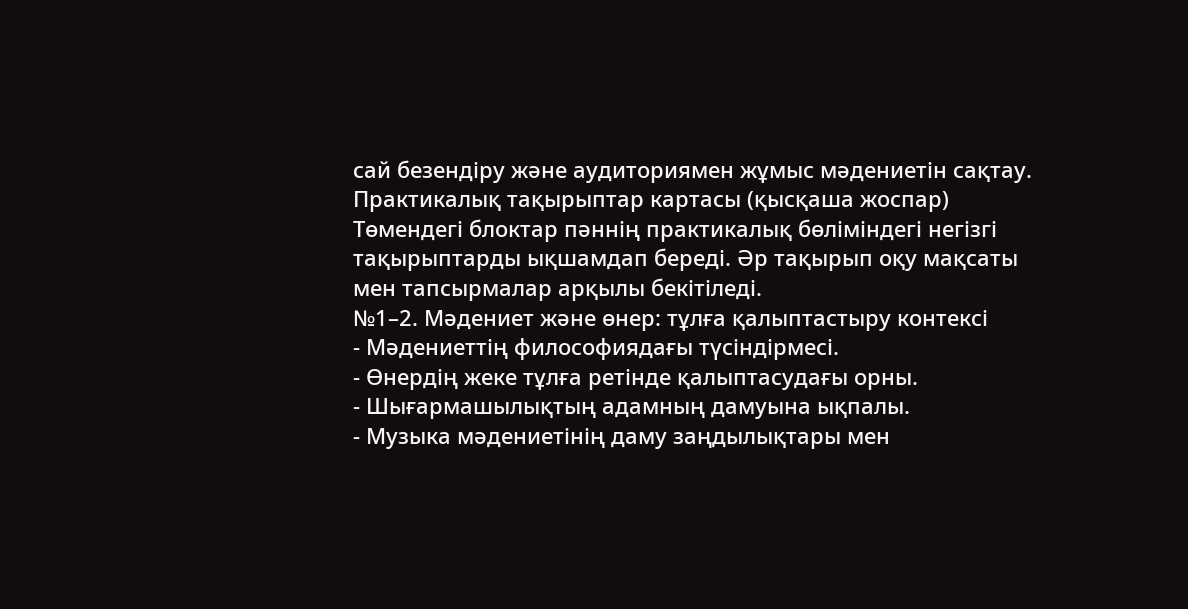сай безендіру және аудиториямен жұмыс мәдениетін сақтау.
Практикалық тақырыптар картасы (қысқаша жоспар)
Төмендегі блоктар пәннің практикалық бөліміндегі негізгі тақырыптарды ықшамдап береді. Әр тақырып оқу мақсаты мен тапсырмалар арқылы бекітіледі.
№1–2. Мәдениет және өнер: тұлға қалыптастыру контексі
- Мәдениеттің философиядағы түсіндірмесі.
- Өнердің жеке тұлға ретінде қалыптасудағы орны.
- Шығармашылықтың адамның дамуына ықпалы.
- Музыка мәдениетінің даму заңдылықтары мен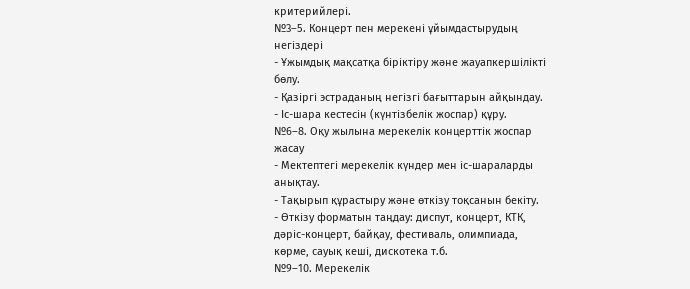критерийлері.
№3–5. Концерт пен мерекені ұйымдастырудың негіздері
- Ұжымдық мақсатқа біріктіру және жауапкершілікті бөлу.
- Қазіргі эстраданың негізгі бағыттарын айқындау.
- Іс-шара кестесін (күнтізбелік жоспар) құру.
№6–8. Оқу жылына мерекелік концерттік жоспар жасау
- Мектептегі мерекелік күндер мен іс-шараларды анықтау.
- Тақырып құрастыру және өткізу тоқсанын бекіту.
- Өткізу форматын таңдау: диспут, концерт, КТК, дәріс-концерт, байқау, фестиваль, олимпиада, көрме, сауық кеші, дискотека т.б.
№9–10. Мерекелік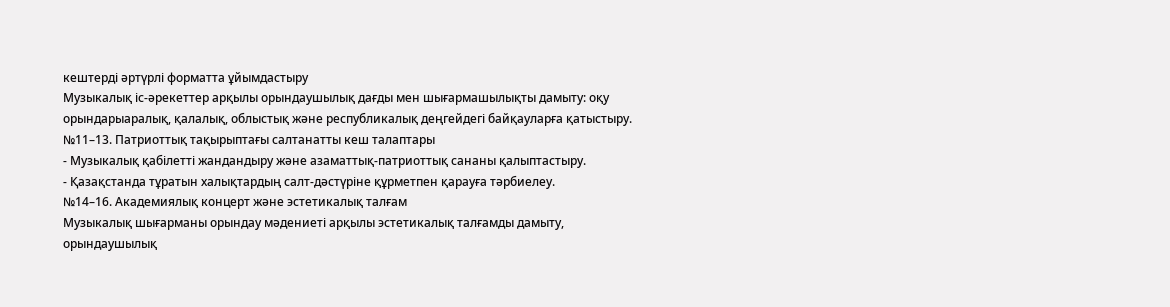кештерді әртүрлі форматта ұйымдастыру
Музыкалық іс-әрекеттер арқылы орындаушылық дағды мен шығармашылықты дамыту: оқу орындарыаралық, қалалық, облыстық және республикалық деңгейдегі байқауларға қатыстыру.
№11–13. Патриоттық тақырыптағы салтанатты кеш талаптары
- Музыкалық қабілетті жандандыру және азаматтық-патриоттық сананы қалыптастыру.
- Қазақстанда тұратын халықтардың салт-дәстүріне құрметпен қарауға тәрбиелеу.
№14–16. Академиялық концерт және эстетикалық талғам
Музыкалық шығарманы орындау мәдениеті арқылы эстетикалық талғамды дамыту, орындаушылық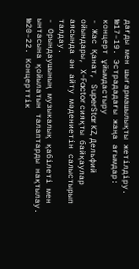дағды мен шығармашылықты жетілдіру.
№17–19. Эстрададағы жаңа ағымдар: концерт ұйымдастыру
- Жас Қанат, SuperStar KZ, Дельфий ойындары, X-Factor сияқты байқаулар аясында ән айту мәдениетін салыстырып талдау.
- Орындаушының музыкалық қабілеті мен ынтасына қойылатын талаптарды нақтылау.
№20–22. Концерттік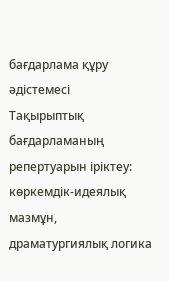бағдарлама құру әдістемесі
Тақырыптық бағдарламаның репертуарын іріктеу: көркемдік-идеялық мазмұн, драматургиялық логика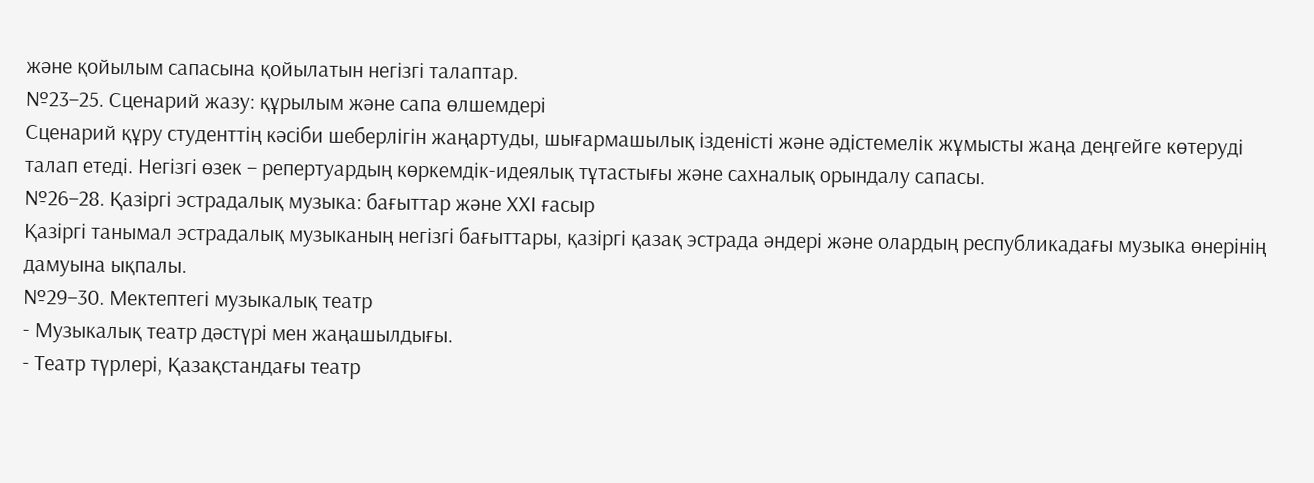және қойылым сапасына қойылатын негізгі талаптар.
№23–25. Сценарий жазу: құрылым және сапа өлшемдері
Сценарий құру студенттің кәсіби шеберлігін жаңартуды, шығармашылық ізденісті және әдістемелік жұмысты жаңа деңгейге көтеруді талап етеді. Негізгі өзек – репертуардың көркемдік-идеялық тұтастығы және сахналық орындалу сапасы.
№26–28. Қазіргі эстрадалық музыка: бағыттар және ХХІ ғасыр
Қазіргі танымал эстрадалық музыканың негізгі бағыттары, қазіргі қазақ эстрада әндері және олардың республикадағы музыка өнерінің дамуына ықпалы.
№29–30. Мектептегі музыкалық театр
- Музыкалық театр дәстүрі мен жаңашылдығы.
- Театр түрлері, Қазақстандағы театр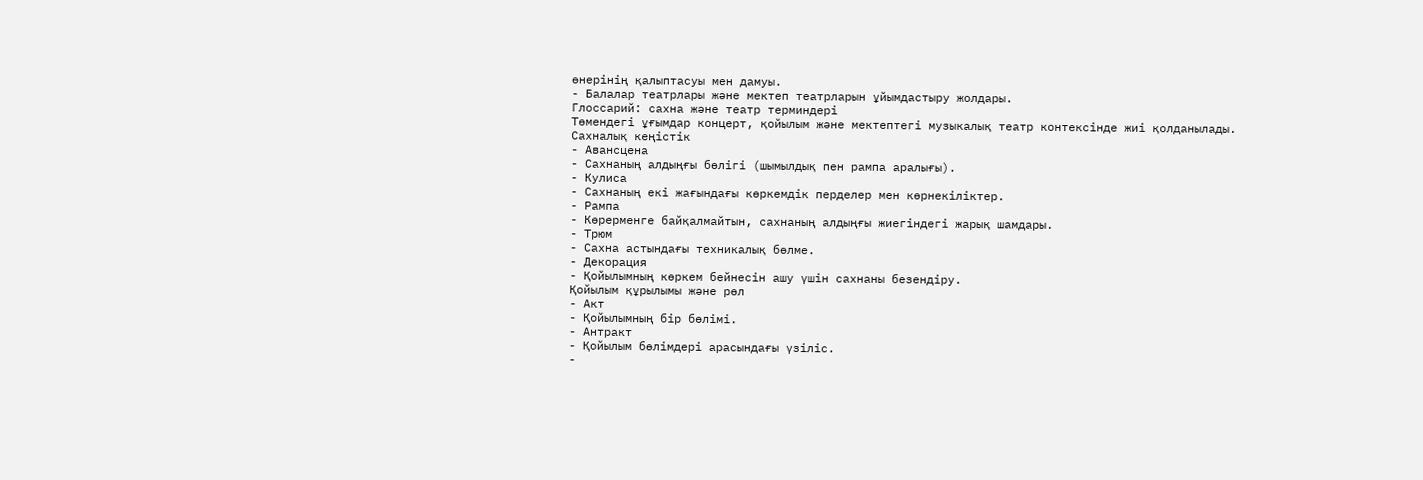өнерінің қалыптасуы мен дамуы.
- Балалар театрлары және мектеп театрларын ұйымдастыру жолдары.
Глоссарий: сахна және театр терминдері
Төмендегі ұғымдар концерт, қойылым және мектептегі музыкалық театр контексінде жиі қолданылады.
Сахналық кеңістік
- Авансцена
- Сахнаның алдыңғы бөлігі (шымылдық пен рампа аралығы).
- Кулиса
- Сахнаның екі жағындағы көркемдік перделер мен көрнекіліктер.
- Рампа
- Көрерменге байқалмайтын, сахнаның алдыңғы жиегіндегі жарық шамдары.
- Трюм
- Сахна астындағы техникалық бөлме.
- Декорация
- Қойылымның көркем бейнесін ашу үшін сахнаны безендіру.
Қойылым құрылымы және рөл
- Акт
- Қойылымның бір бөлімі.
- Антракт
- Қойылым бөлімдері арасындағы үзіліс.
-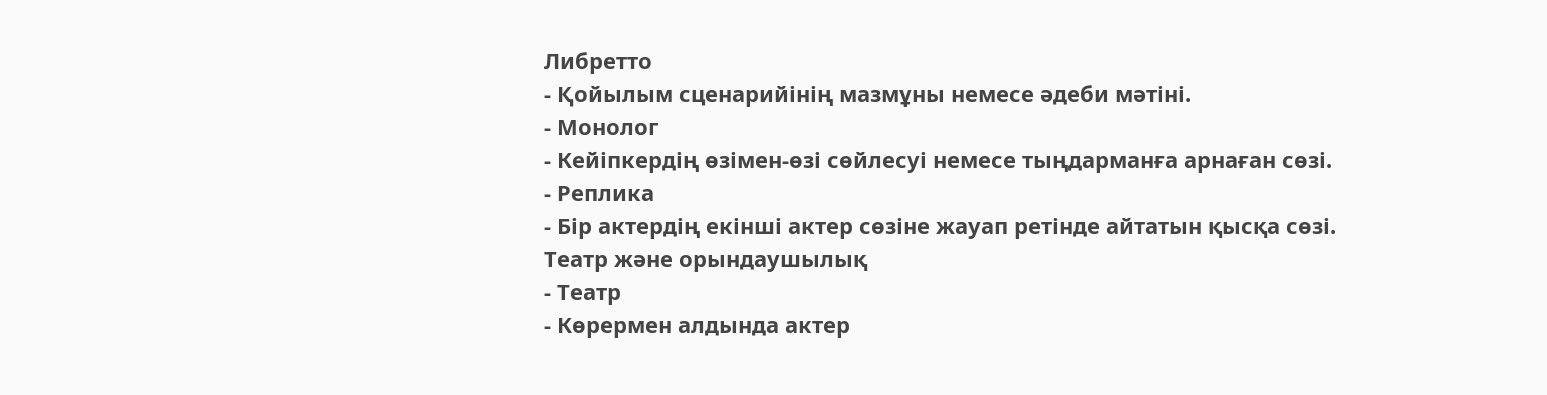Либретто
- Қойылым сценарийінің мазмұны немесе әдеби мәтіні.
- Монолог
- Кейіпкердің өзімен-өзі сөйлесуі немесе тыңдарманға арнаған сөзі.
- Реплика
- Бір актердің екінші актер сөзіне жауап ретінде айтатын қысқа сөзі.
Театр және орындаушылық
- Театр
- Көрермен алдында актер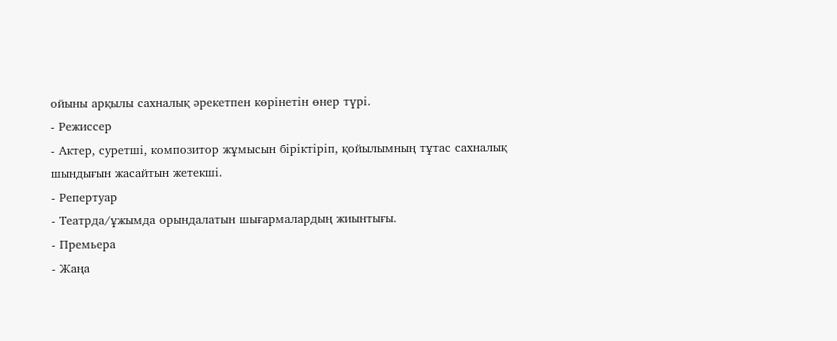ойыны арқылы сахналық әрекетпен көрінетін өнер түрі.
- Режиссер
- Актер, суретші, композитор жұмысын біріктіріп, қойылымның тұтас сахналық шындығын жасайтын жетекші.
- Репертуар
- Театрда/ұжымда орындалатын шығармалардың жиынтығы.
- Премьера
- Жаңа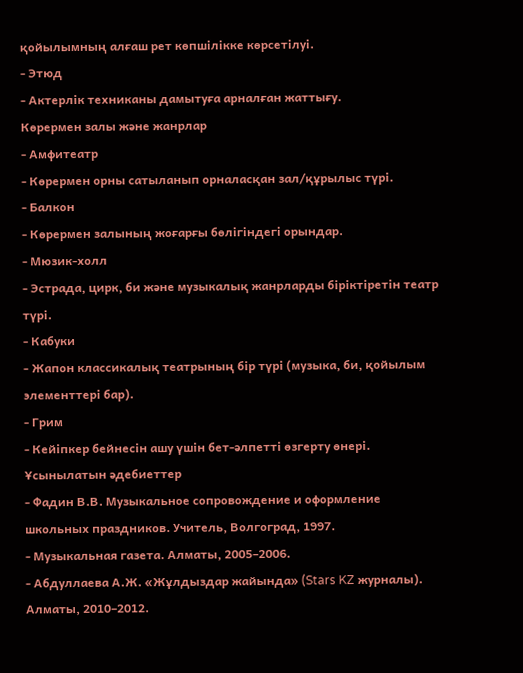қойылымның алғаш рет көпшілікке көрсетілуі.
- Этюд
- Актерлік техниканы дамытуға арналған жаттығу.
Көрермен залы және жанрлар
- Амфитеатр
- Көрермен орны сатыланып орналасқан зал/құрылыс түрі.
- Балкон
- Көрермен залының жоғарғы бөлігіндегі орындар.
- Мюзик-холл
- Эстрада, цирк, би және музыкалық жанрларды біріктіретін театр түрі.
- Кабуки
- Жапон классикалық театрының бір түрі (музыка, би, қойылым элементтері бар).
- Грим
- Кейіпкер бейнесін ашу үшін бет-әлпетті өзгерту өнері.
Ұсынылатын әдебиеттер
- Фадин В.В. Музыкальное сопровождение и оформление школьных праздников. Учитель, Волгоград, 1997.
- Музыкальная газета. Алматы, 2005–2006.
- Абдуллаева А.Ж. «Жұлдыздар жайында» (Stars KZ журналы). Алматы, 2010–2012.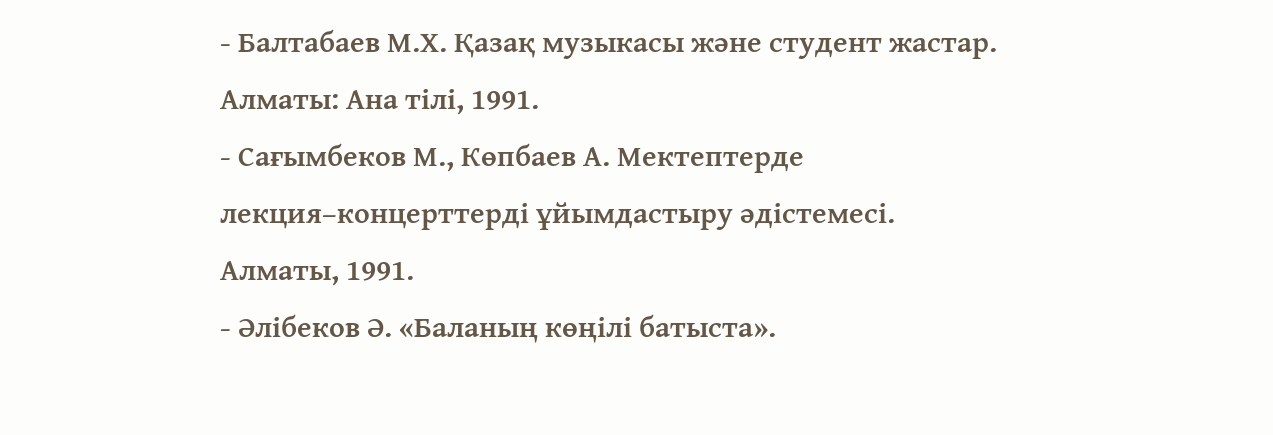- Балтабаев М.Х. Қазақ музыкасы және студент жастар. Алматы: Ана тілі, 1991.
- Сағымбеков М., Көпбаев А. Мектептерде лекция–концерттерді ұйымдастыру әдістемесі. Алматы, 1991.
- Әлібеков Ә. «Баланың көңілі батыста».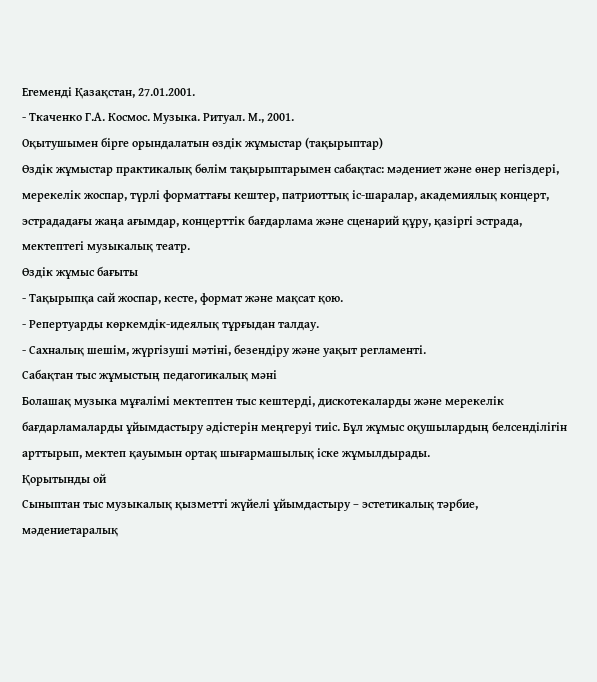Егеменді Қазақстан, 27.01.2001.
- Ткаченко Г.А. Космос. Музыка. Ритуал. М., 2001.
Оқытушымен бірге орындалатын өздік жұмыстар (тақырыптар)
Өздік жұмыстар практикалық бөлім тақырыптарымен сабақтас: мәдениет және өнер негіздері, мерекелік жоспар, түрлі форматтағы кештер, патриоттық іс-шаралар, академиялық концерт, эстрададағы жаңа ағымдар, концерттік бағдарлама және сценарий құру, қазіргі эстрада, мектептегі музыкалық театр.
Өздік жұмыс бағыты
- Тақырыпқа сай жоспар, кесте, формат және мақсат қою.
- Репертуарды көркемдік-идеялық тұрғыдан талдау.
- Сахналық шешім, жүргізуші мәтіні, безендіру және уақыт регламенті.
Сабақтан тыс жұмыстың педагогикалық мәні
Болашақ музыка мұғалімі мектептен тыс кештерді, дискотекаларды және мерекелік бағдарламаларды ұйымдастыру әдістерін меңгеруі тиіс. Бұл жұмыс оқушылардың белсенділігін арттырып, мектеп қауымын ортақ шығармашылық іске жұмылдырады.
Қорытынды ой
Сыныптан тыс музыкалық қызметті жүйелі ұйымдастыру – эстетикалық тәрбие, мәдениетаралық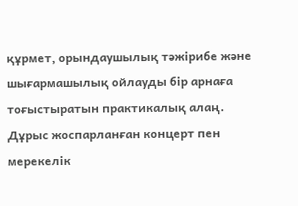құрмет, орындаушылық тәжірибе және шығармашылық ойлауды бір арнаға тоғыстыратын практикалық алаң. Дұрыс жоспарланған концерт пен мерекелік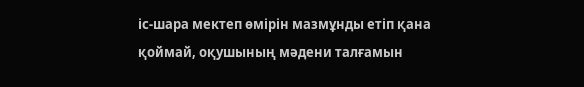іс-шара мектеп өмірін мазмұнды етіп қана қоймай, оқушының мәдени талғамын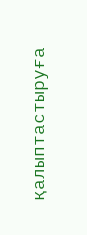қалыптастыруға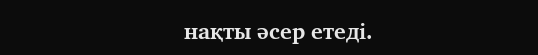нақты әсер етеді.